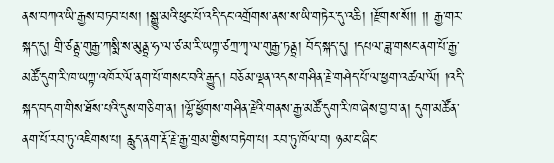ནས་བཀའ་ཡི་རྒྱས་བཏབ་པས། །སྒྱུ་མའི་ཕུང་པོ་འདི་དང་འགྲོགས་ནས་ས་ཡི་གཏེར་དུ་འཆི། །རྫོགས་སོ།། །། རྒྱ་གར་སྐད་དུ། གྲི་ཙནྟྲ་གུརྒྱ་ཀསྨི་ས་མུནྟྲ་ཧ་ལ་ཙ་མ་རི་ཡཀྟ་ཙཀྲ་ཀྭ་ལ་གུརྒྱ་ཏནྟྲ། བོད་སྐད་དུ། །དཔལ་ཟླ་གསང་ནག་པོ་རྒྱ་མཚོ་དུག་རི་ཁ་ཡཀྟ་འཁོར་ལོ་ནག་པོ་གསང་བའི་རྒྱུད། བཅོམ་ལྡན་འདས་གཤིན་རྗེ་གཤེད་པོ་ལ་ཕྱག་འཚལ་ལོ། །འདི་སྐད་བདག་གིས་ཐོས་པའི་དུས་གཅིག་ན། །ལྷོ་ཕྱོགས་གཤིན་རྗེའི་གནས་རྒྱ་མཚོ་དུག་རི་ཁ་ཞེས་བྱ་བ་ན། དུག་མཚོན་ནག་པོ་རབ་ཏུ་འཇིགས་པ། རླུད་ནག་རྡོ་རྗེ་རྒྱ་གྲམ་གྱིས་བཏེག་པ། རབ་ཏུ་ཁོལ་བ། ཉམ་ང་ཞིང་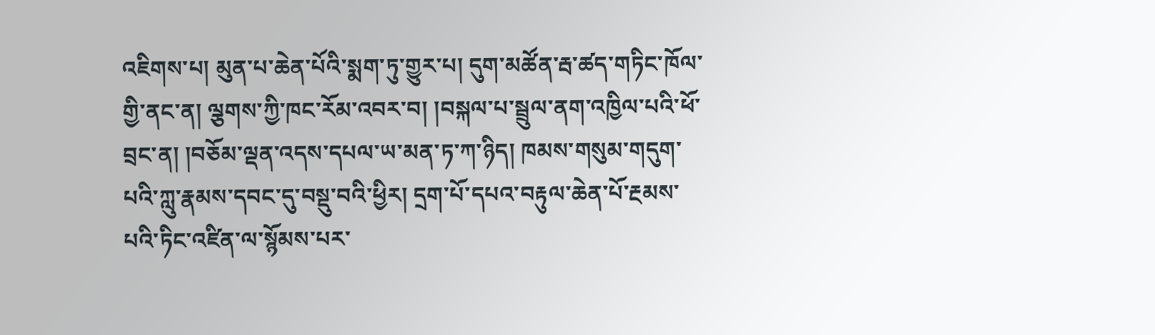འཇིགས་པ། མུན་པ་ཆེན་པོའི་སྨག་ཏུ་གྱུར་པ། དུག་མཚོན་རྦ་ཚད་གཏིང་ཁོལ་གྱི་ནང་ན། ལྕགས་ཀྱི་ཁང་རོམ་འབར་བ། །བསྐལ་པ་སྦྲུལ་ནག་འཁྱིལ་པའི་ཕོ་བྲང་ན། །བཅོམ་ལྡན་འདས་དཔལ་ཡ་མན་ཏ་ཀ་ཉིད། ཁམས་གསུམ་གདུག་པའི་ཀླུ་རྣམས་དབང་དུ་བསྡུ་བའི་ཕྱིར། དྲག་པོ་དཔའ་བརྟུལ་ཆེན་པོ་རྔམས་པའི་ཏིང་འཛིན་ལ་སྙོམས་པར་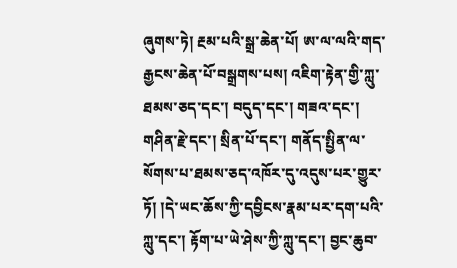ཞུགས་ཏེ། རྔམ་པའི་སྒྲ་ཆེན་པོ། ཨ་ལ་ལའི་གད་རྒྱངས་ཆེན་པོ་བསྒྲགས་པས། འཇིག་རྟེན་གྱི་ཀླུ་ཐམས་ཅད་དང་། བདུད་དང་། གཟའ་དང་། གཤིན་རྗེ་དང་། སྲིན་པོ་དང་། གནོད་སྤྱིན་ལ་སོགས་པ་ཐམས་ཅད་འཁོར་དུ་འདུས་པར་གྱུར་ཏོ། །དེ་ཡང་ཆོས་ཀྱི་དབྱིངས་རྣམ་པར་དག་པའི་ཀླུ་དང་། རྟོག་པ་ཡེ་ཤེས་ཀྱི་ཀླུ་དང་། བྱང་ཆུབ་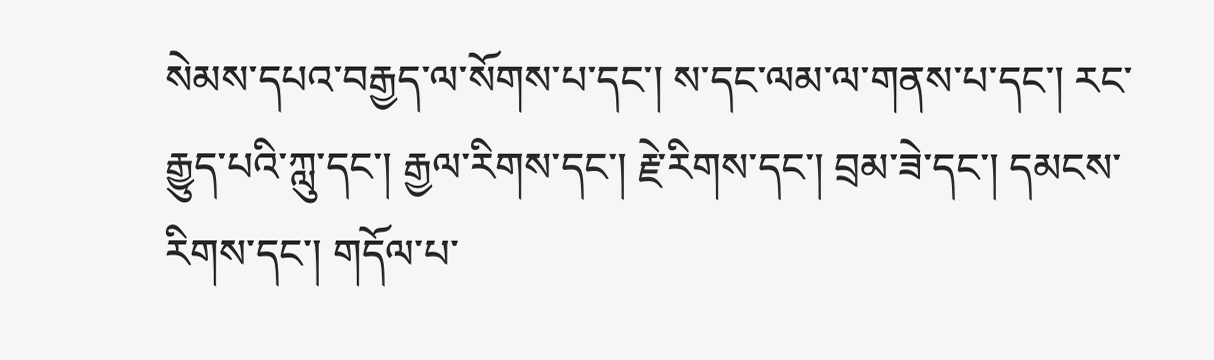སེམས་དཔའ་བརྒྱད་ལ་སོགས་པ་དང་། ས་དང་ལམ་ལ་གནས་པ་དང་། རང་རྒྱུད་པའི་ཀླུ་དང་། རྒྱལ་རིགས་དང་། རྗེ་རིགས་དང་། བྲམ་ཟེ་དང་། དམངས་རིགས་དང་། གདོལ་པ་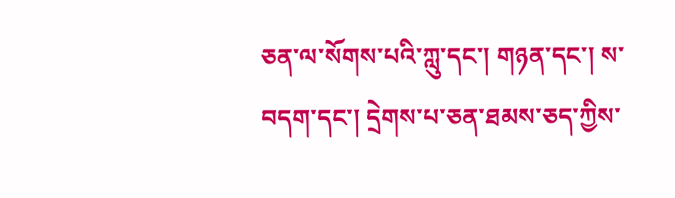ཅན་ལ་སོགས་པའི་ཀླུ་དང་། གཉན་དང་། ས་བདག་དང་། དྲེགས་པ་ཅན་ཐམས་ཅད་ཀྱིས་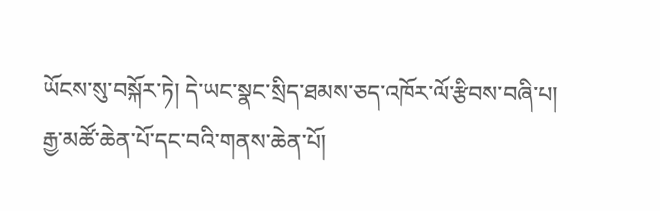ཡོངས་སུ་བསྐོར་ཏེ། དེ་ཡང་སྣང་སྲིད་ཐམས་ཅད་འཁོར་ལོ་རྩིབས་བཞི་པ། རྒྱ་མཚོ་ཆེན་པོ་དང་བའི་གནས་ཆེན་པོ།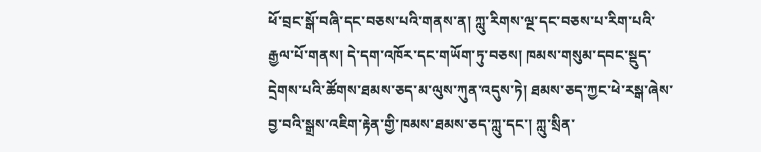ཕོ་བྲང་སྒོ་བཞི་དང་བཅས་པའི་གནས་ན། ཀླུ་རིགས་ལྔ་དང་བཅས་པ་རིག་པའི་རྒྱལ་པོ་གནས། དེ་དག་འཁོར་དང་གཡོག་ཏུ་བཅས། ཁམས་གསུམ་དབང་སྡུད་དྲེགས་པའི་ཚོགས་ཐམས་ཅད་མ་ལུས་ཀུན་འདུས་ཏེ། ཐམས་ཅད་ཀྱང་ཕེ་རསྒ་ཞེས་བྱ་བའི་སྒྲས་འཇིག་རྟེན་གྱི་ཁམས་ཐམས་ཅད་ཀླུ་དང་། ཀླུ་སྲིན་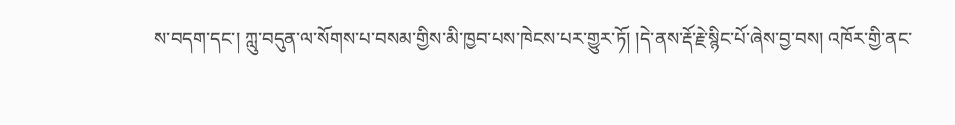ས་བདག་དང་། ཀླུ་བདུན་ལ་སོགས་པ་བསམ་གྱིས་མི་ཁྱབ་པས་ཁེངས་པར་གྱུར་ཏོ། །དེ་ནས་རྡོ་རྗེ་སྙིང་པོ་ཞེས་བྱ་བས། འཁོར་གྱི་ནང་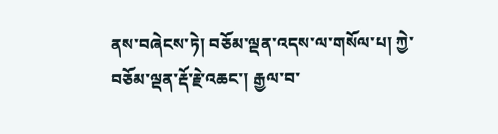ནས་བཞེངས་ཏེ། བཅོམ་ལྡན་འདས་ལ་གསོལ་པ། ཀྱེ་བཅོམ་ལྡན་རྡོ་རྗེ་འཆང་། རྒྱལ་བ་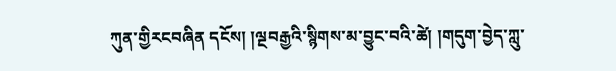ཀུན་གྱིརངབཞིན དངོས། །ལྔབརྒྱའི་སྙིགས་མ་བྱུང་བའི་ཚེ། །གདུག་བྱེད་ཀླུ་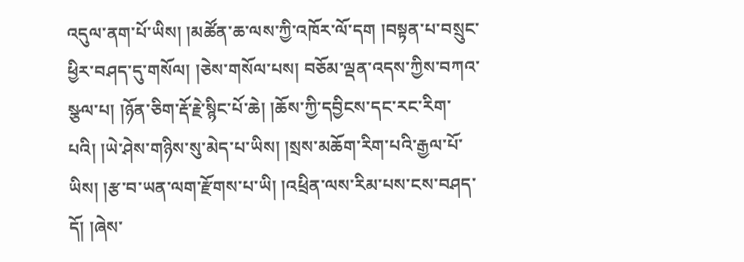འདུལ་ནག་པོ་ཡིས། །མཚོན་ཆ་ལས་ཀྱི་འཁོར་ལོ་དག །བསྟན་པ་བསྲུང་ཕྱིར་བཤད་དུ་གསོལ། །ཅེས་གསོལ་པས། བཅོམ་ལྡན་འདས་ཀྱིས་བཀའ་སྩལ་པ། །ཉོན་ཅིག་རྡོ་རྗེ་སྙིང་པོ་ཆེ། །ཆོས་ཀྱི་དབྱིངས་དང་རང་རིག་པའི། །ཡེ་ཤེས་གཉིས་སུ་མེད་པ་ཡིས། །སྲས་མཆོག་རིག་པའི་རྒྱལ་པོ་ཡིས། །རྩ་བ་ཡན་ལག་རྫོགས་པ་ཡི། །འཕྲིན་ལས་རིམ་པས་ངས་བཤད་དོ། །ཞེས་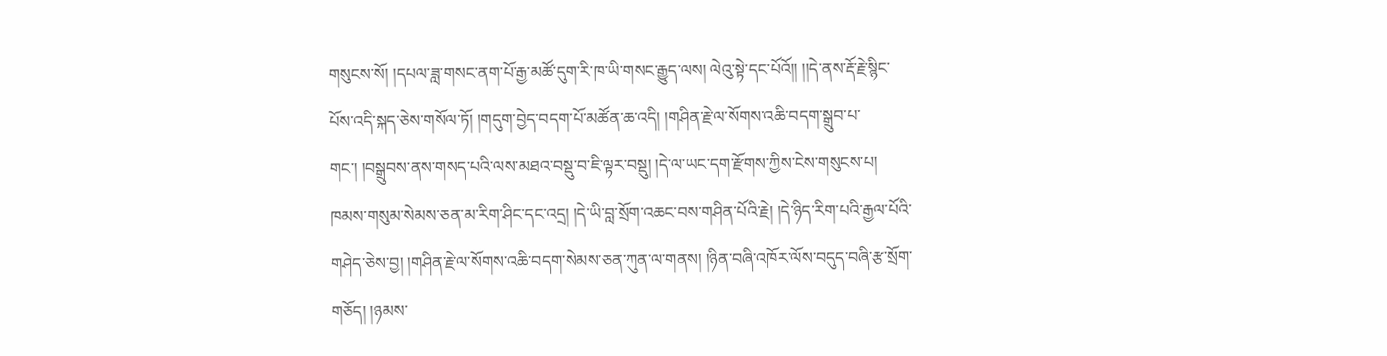གསུངས་སོ། །དཔལ་ཟླ་གསང་ནག་པོ་རྒྱ་མཚོ་དུག་རི་ཁ་ཡི་གསང་རྒྱུད་ལས། ལེའུ་སྟེ་དང་པོའོ།། །།དེ་ནས་རྡོ་རྗེ་སྙིང་པོས་འདི་སྐད་ཅེས་གསོལ་ཏོ། །གདུག་བྱེད་བདག་པོ་མཚོན་ཆ་འདི། །གཤིན་རྗེ་ལ་སོགས་འཆི་བདག་སྒྲུབ་པ་གང་། །བསྒྲུབས་ནས་གསད་པའི་ལས་མཐའ་བསྡུ་བ་ཇི་ལྟར་བསྡུ། །དེ་ལ་ཡང་དག་རྫོགས་ཀྱིས་ངེས་གསུངས་པ། ཁམས་གསུམ་སེམས་ཅན་མ་རིག་ཤིང་དང་འདྲ། །དེ་ཡི་བླ་སྲོག་འཆང་བས་གཤིན་པོའི་རྗེ། །དེ་ཉིད་རིག་པའི་རྒྱལ་པོའི་གཤེད་ཅེས་བྱ། །གཤིན་རྗེ་ལ་སོགས་འཆི་བདག་སེམས་ཅན་ཀུན་ལ་གནས། །ཉིན་བཞི་འཁོར་ལོས་བདུད་བཞི་རྩ་སྲོག་གཅོད། །ཉམས་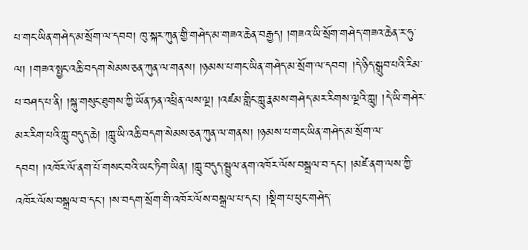པ་གང་ཡིན་གཤེད་མ་སྲོག་ལ་དབབ། ཁུ་སྐར་ཀུན་གྱི་གཤེད་མ་གཟའ་ཆེན་བརྒྱད། །གཟའ་ཡི་སྲོག་གཤེད་གཟའ་ཆེན་ར་ཧུ་ལ། །གཟའ་སྤྱང་འཆི་བདག་སེམས་ཅན་ཀུན་ལ་གནས། །ཉམས་པ་གང་ཡིན་གཤེད་མ་སྲོག་ལ་དབབ། །དེ་ཉིད་སྒྲུབ་པའི་རིམ་པ་བཤད་པ་ནི། །སྐུ་གསུང་ཐུགས་ཀྱི་ཡོན་ཏན་འཕྲིན་ལས་ལྔ། །འཛམ་གླིང་ཀླུ་རྣམས་གཤེད་མར་རིགས་ལྔའི་ཀླུ། །དེ་ཡི་གཤེར་མར་རིག་པའི་ཀླུ་བདུད་ཆེ། །ཀླུ་ཡི་འཆི་བདག་སེམས་ཅན་ཀུན་ལ་གནས། །ཉམས་པ་གང་ཡིན་གཤེད་མ་སྲོག་ལ་དབབ། །འཁོར་ལོ་ནག་པོ་གསང་བའི་ཡང་ཏིག་ཡིན། །ཀླུ་བདུད་སྦྲུལ་ནག་འཁོར་ལོས་བསྒྲལ་བ་དང་། །མཛེ་ནག་ལས་ཀྱི་འཁོར་ལོས་བསྒྲལ་བ་དང་། །ས་བདག་སྲོག་གི་འཁོར་ལོས་བསྒྲལ་པ་དང་། །སྡིག་པ་ཕུང་གཤེད་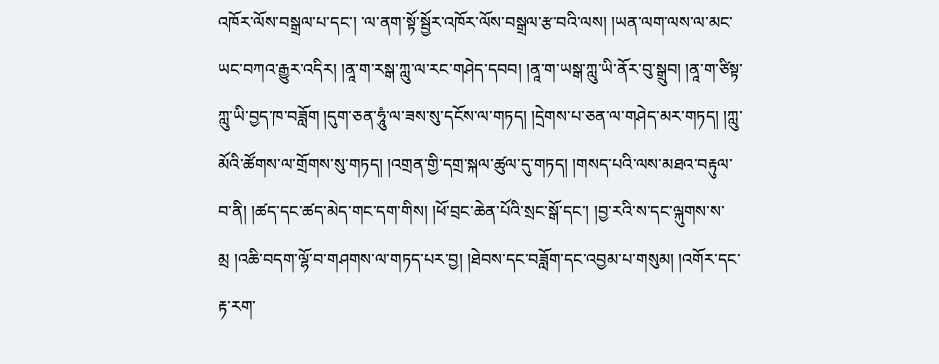འཁོར་ལོས་བསྒྲལ་པ་དང་། ་ལ་ནག་སྟོ་སྦྱོར་འཁོར་ལོས་བསྒྲལ་རྩ་བའི་ལས། །ཡན་ལག་ལས་ལ་མང་ཡང་བཀའ་རྒྱུར་འདིར། །ནཱ་ག་རསྒ་ཀླུ་ལ་རང་གཤེད་དབབ། །ནཱ་ག་ཡསྒ་ཀླུ་ཡི་ནོར་བུ་སྒྲུབ། །ནཱ་ག་ཙིསྟ་ཀླུ་ཡི་བྱད་ཁ་བཟློག །དུག་ཅན་ཧཱུཾ་ལ་ཟས་སུ་དངོས་ལ་གཏད། །དྲེགས་པ་ཅན་ལ་གཤེད་མར་གཏད། །ཀླུ་མོའི་ཚོགས་ལ་གྲོགས་སུ་གཏད། །འགྲན་གྱི་དགྲ་སྐལ་ཚུལ་དུ་གཏད། །གསད་པའི་ལས་མཐའ་བརྟུལ་བ་ནི། །ཚད་དང་ཚད་མེད་གང་དག་གིས། །ཕོ་བྲང་ཆེན་པོའི་སྲང་སྒོ་དང་། །བྱ་རའི་ས་དང་ལྐུགས་ས་མྲ །འཆི་བདག་ལྷོ་བ་གཤགས་ལ་གཏད་པར་བྱ། །ཐེབས་དང་བཟློག་དང་འབྱམ་པ་གསུམ། །འགོར་དང་རྟ་རག་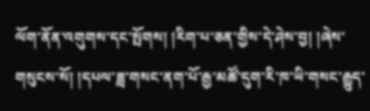ལོག་ནོན་འགུགས་དང་སྤོགས། །རིག་པ་ཅན་གྱིས་དེ་ཤེས་བྱ། །ཞེས་གསུངས་སོ། །དཔལ་ཟླ་གསང་ནག་པོ་རྒྱ་མཚོ་དུག་རི་ཁ་ཡི་གསང་རྒྱུད་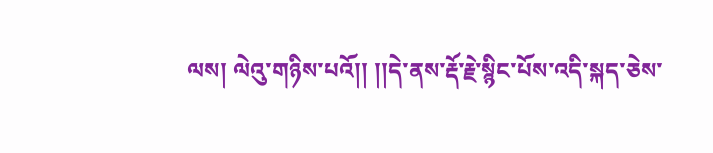ལས། ལེའུ་གཉིས་པའོ།། །།དེ་ནས་རྡོ་རྗེ་སྙིང་པོས་འདི་སྐད་ཅེས་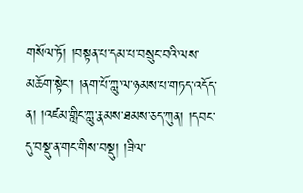གསོལ་ཏོ། །བསྟན་པ་དམ་པ་བསྲུང་བའི་ལས་མཆོག་སྟེང་། །ནག་པོ་ཀླུ་ལ་ཉམས་པ་གཏད་འདོད་ན། །འཛམ་གླིང་ཀླུ་རྣམས་ཐམས་ཅད་ཀུན། །དབང་དུ་བསྡུ་ན་གང་གིས་བསྡུ། །ཟིལ་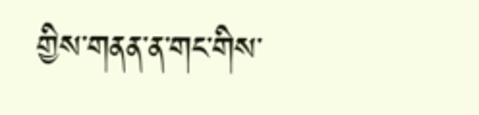གྱིས་གནན་ན་གང་གིས་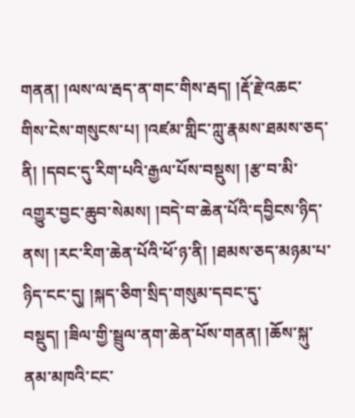གནན། །ལས་ལ་རྦད་ན་གང་གིས་རྦད། །རྡོ་རྗེ་འཆང་གིས་ངེས་གསུངས་པ། །འཛམ་གླིང་ཀླུ་རྣམས་ཐམས་ཅད་ནི། །དབང་དུ་རིག་པའི་རྒྱལ་པོས་བསྡུས། །རྩ་བ་མི་འགྱུར་བྱང་ཆུབ་སེམས། །བདེ་བ་ཆེན་པོའི་དབྱིངས་ཉིད་ནས། །རང་རིག་ཆེན་པོའི་ཕོ་ཉ་ནི། །ཐམས་ཅད་མཉམ་པ་ཉིད་ངང་དུ། །སྐད་ཅིག་སྲིད་གསུམ་དབང་དུ་བསྡུད། །ཟིལ་གྱི་སྦྲུལ་ནག་ཆེན་པོས་གནན། །ཆོས་སྐུ་ནམ་མཁའི་ངང་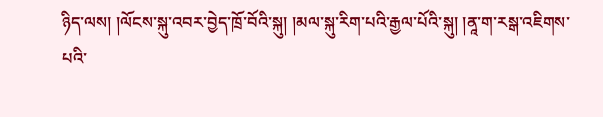ཉིད་ལས། །ལོངས་སྐུ་འབར་བྱེད་ཁྲོ་བོའི་སྐུ། །མལ་སྐུ་རིག་པའི་རྒྱལ་པོའི་སྐུ། །ནཱ་ག་རསྒ་འཇིགས་པའི་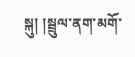སྐུ། །སྦྲུལ་ནག་མགོ་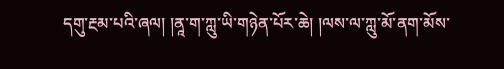དགུ་རྔམ་པའི་ཞལ། །ནཱ་ག་ཀླུ་ཡི་གཉེན་པོར་ཆེ། །ལས་ལ་ཀླུ་མོ་ནག་མོས་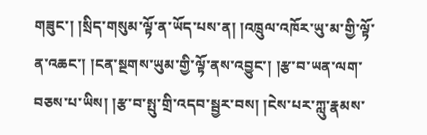གཟུང་། །སྲིད་གསུམ་ལྟོ་ན་ཡོད་པས་ན། །འཁྲུལ་འཁོར་ཡུ་མ་གྱི་ལྟོ་ན་འཆང་། །ངན་སྔགས་ཡུམ་གྱི་ལྟོ་ནས་འབྱུང་། །རྩ་བ་ཡན་ལག་བཅས་པ་ཡིས། །རྩ་བ་སྤུ་གྲི་འདབ་སྦྱར་བས། །ངེས་པར་ཀླུ་རྣམས་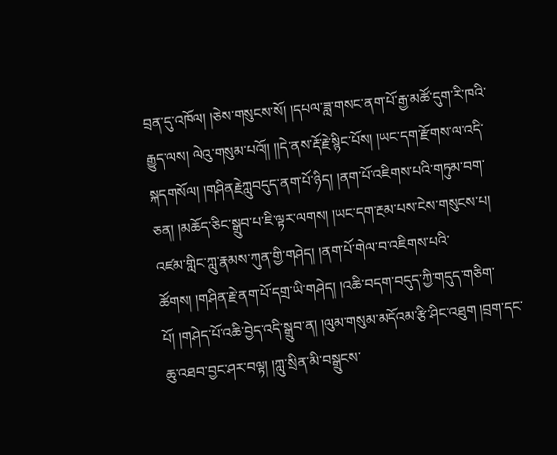བྲན་དུ་འཁོལ། །ཅེས་གསུངས་སོ། །དཔལ་ཟླ་གསང་ནག་པོ་རྒྱ་མཚོ་དུག་རི་ཁའི་རྒྱུད་ལས། ལེའུ་གསུམ་པའོ།། །།དེ་ནས་རྡོ་རྗེ་སྙིང་པོས། །ཡང་དག་རྫོགས་ལ་འདི་སྐདགསོལ། །གཤིནརྗེཀླུབདུད་ནག་པོ་ཉིད། །ནག་པོ་འཇིགས་པའི་གཏུམ་བག་ཅན། །མཆོད་ཅིང་སྒྲུབ་པ་ཇི་ལྟར་ལགས། །ཡང་དག་རྔམ་པས་ངེས་གསུངས་པ། འཛམ་གླིང་ཀླུ་རྣམས་ཀུན་གྱི་གཤེད། །ནག་པོ་གེལ་བ་འཇིགས་པའི་ཚོགས། །གཤིན་རྗེ་ནག་པོ་དགྲ་ཡི་གཤེད། །འཆི་བདག་བདུད་ཀྱི་གདུད་གཅིག་པོ། །གཤེད་པོ་འཆི་བྱེད་འདི་སྒྲུབ་ན། །ལུམ་གསུམ་མདོའམ་རྩི་ཤིང་འཐུག །བྲག་དང་ཆུ་འཐབ་བྱང་ཤར་བལྟ། །ཀླུ་སྲིན་མི་བསྒྲུངས་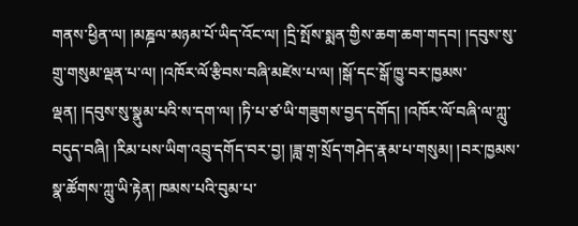གནས་ཕྱིན་ལ། །མཎྜལ་མཉམ་པོ་ཡིད་འོང་ལ། །དྲི་སྤོས་སྨན་གྱིས་ཆག་ཆག་གདབ། །དབུས་སུ་གྲུ་གསུམ་ལྡན་པ་ལ། །འཁོར་ལོ་རྩིབས་བཞི་མཛེས་པ་ལ། །སྒོ་དང་སྒོ་ཁྱུ་བར་ཁྱམས་ལྡན། །དབུས་སུ་སྣུམ་པའི་ས་དག་ལ། །ཏི་པ་ཙ་ཡི་གཟུགས་བྱད་དགོད། །འཁོར་ལོ་བཞི་ལ་ཀླུ་བདུད་བཞི། །རིམ་པས་ཡིག་འབྲུ་དགོད་བར་བྱ། །ཟླ་ག༷་སྲོད་གཤེད་རྣམ་པ་གསུམ། །བར་ཁྱམས་སྣ་ཚོགས་ཀླུ་ཡི་རྟེན། ཁམས་པའི་བུམ་པ་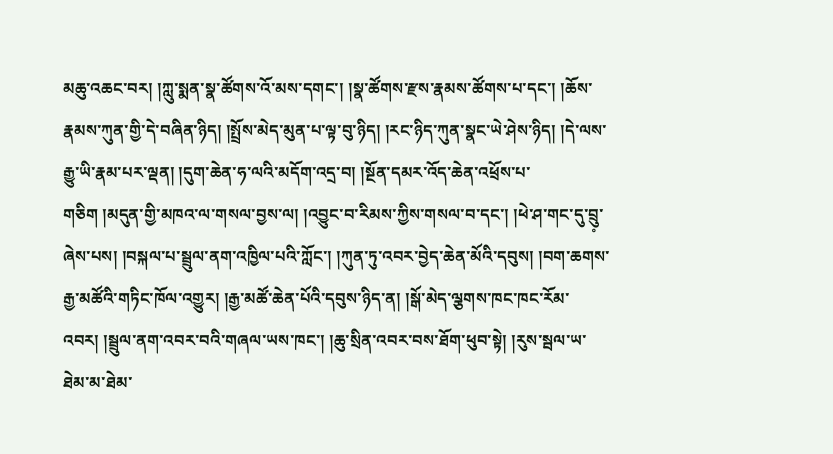མཆུ་འཆང་བར། །ཀླུ་སྨན་སྣ་ཚོགས་འོ་མས་དགང་། །སྣ་ཚོགས་རྫས་རྣམས་ཚོགས་པ་དང་། །ཆོས་རྣམས་ཀུན་གྱི་དེ་བཞིན་ཉིད། །སྤྲོས་མེད་མུན་པ་ལྟ་བུ་ཉིད། །རང་ཉིད་ཀུན་སྣང་ཡེ་ཤེས་ཉིད། །དེ་ལས་རྒྱུ་ཡི་རྣམ་པར་ལྡན། །དུག་ཆེན་ཧ་ལའི་མདོག་འདྲ་བ། །སྔོན་དམར་འོད་ཆེན་འཕྲོས་པ་གཅིག །མདུན་གྱི་མཁའ་ལ་གསལ་བྱས་ལ། །འབྱུང་བ་རིམས་ཀྱིས་གསལ་བ་དང་། །ཕེ་ཤ་གང་དུ་བྲུ༷་ཞེས་པས། །བསྐལ་པ་སྦྲུལ་ནག་འཁྱིལ་པའི་ཀློང་། །ཀུན་ཏུ་འབར་བྱེད་ཆེན་མོའི་དབུས། །བག་ཆགས་རྒྱ་མཚོའི་གཏིང་ཁོལ་འགྱུར། །རྒྱ་མཚོ་ཆེན་པོའི་དབུས་ཉིད་ན། །སྒོ་མེད་ལྕགས་ཁང་ཁང་རོམ་འབར། །སྦྲུལ་ནག་འབར་བའི་གཞལ་ཡས་ཁང་། །ཆུ་སྲིན་འབར་བས་ཐོག་ཕུབ་སྟེ། །རུས་སྦལ་ཡ་ཐེམ་མ་ཐེམ་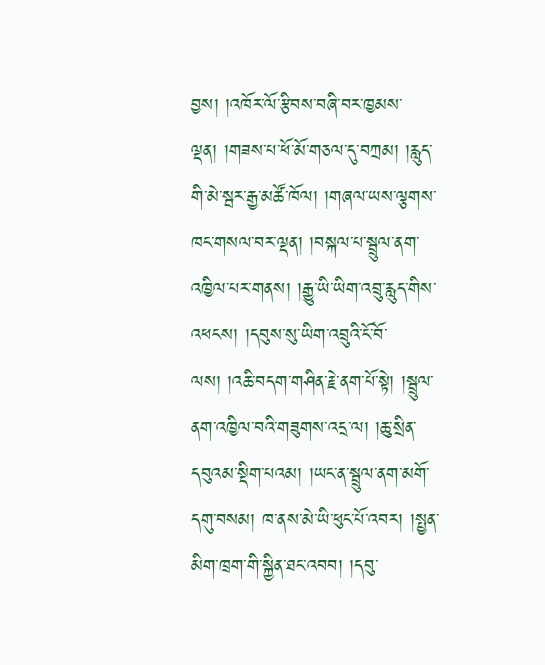བྱས། །འཁོར་ལོ་རྩིབས་བཞི་བར་ཁྱམས་ལྡན། །གཟས་པ་ཕོ་མོ་གཅལ་དུ་བཀྲམ། །རླུད་གི་མེ་སྦར་རྒྱ་མཚོ་ཁོལ། །གཞལ་ཡས་ལྕགས་ཁང་གསལ་བར་ལྡན། །བསྐལ་པ་སྦྲུལ་ནག་འཁྱིལ་པར་གནས། །རྒྱུ་ཡི་ཡིག་འབྲུ་རླུད་གིས་འཕངས། །དབུས་སུ་ཡིག་འབྲུའི་ངོ་བོ་ལས། །འཆི་བདག་གཤིན་རྗེ་ནག་པོ་སྟེ། །སྦྲུལ་ནག་འཁྱིལ་བའི་གཟུགས་འདྲ་ལ། །ཆུ་སྲིན་དབུའམ་སྡིག་པའམ། །ཡང་ན་སྦྲུལ་ནག་མགོ་དགུ་བསམ། ཁ་ནས་མེ་ཡི་ཕུང་པོ་འབར། །སྤྱན་མིག་ཁྲག་གི་སྐྱིན་ཐང་འབབ། །དབུ་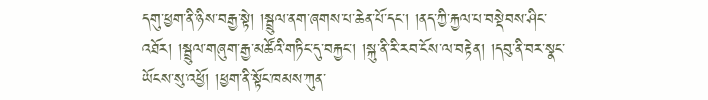དགུ་ཕྱག་ནི་ཉིས་བརྒྱ་སྟེ། །སྦྲུལ་ནག་ཞགས་པ་ཆེན་པོ་དང་། །ནད་ཀྱི་རྐྱལ་པ་བསྡེབས་ཤིང་འཐོར། །སྦྲུལ་གཞུག་རྒྱ་མཚོའི་གཏིང་དུ་བརྐྱང་། །སྐུ་ནི་རི་རབ་ངོས་ལ་བརྟེན། །དབུ་ནི་བར་སྣང་ཡོངས་སུ་འཕྱོ། །ཕྱག་ནི་སྟོང་ཁམས་ཀུན་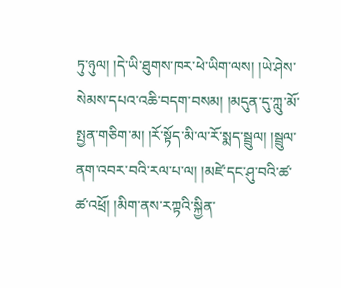ཏུ་ཉུལ། །དེ་ཡི་ཐུགས་ཁར་ཕེ་ཡིག་ལས། །ཡེ་ཤེས་སེམས་དཔའ་འཆི་བདག་བསམ། །མདུན་དུ་ཀླུ་མོ་སྤྱན་གཅིག་མ། །རོ་སྟོད་མི་ལ་རོ་སྨད་སྦྲུལ། །སྦྲུལ་ནག་འབར་བའི་རལ་པ་ལ། །མཛེ་དང་ཤུ་བའི་ཚ་ཚ་འཕྲོ། །མིག་ནས་རཀྟའི་སྐྱིན་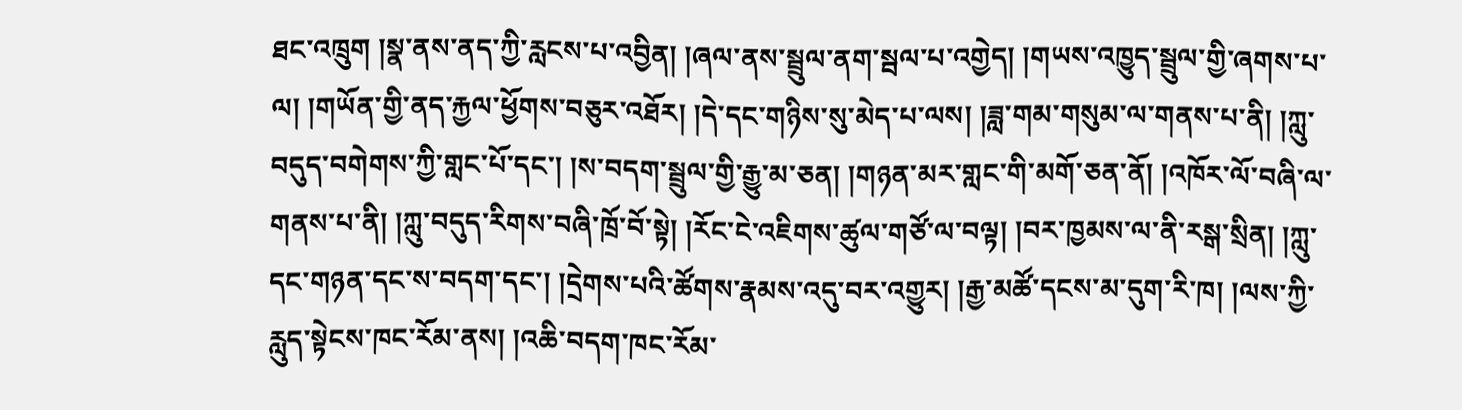ཐང་འཁྲུག །སྣ་ནས་ནད་ཀྱི་རླངས་པ་འབྱིན། །ཞལ་ནས་སྦྲུལ་ནག་སྦལ་པ་འགྱེད། །གཡས་འཁྱུད་སྦྲུལ་གྱི་ཞགས་པ་ལ། །གཡོན་གྱི་ནད་རྐྱལ་ཕྱོགས་བཅུར་འཐོར། །དེ་དང་གཉིས་སུ་མེད་པ་ལས། །ཟླ་གམ་གསུམ་ལ་གནས་པ་ནི། །ཀླུ་བདུད་བགེགས་ཀྱི་གླང་པོ་དང་། །ས་བདག་སྦྲུལ་གྱི་རྒྱུ་མ་ཅན། །གཉན་མར་གླང་གི་མགོ་ཅན་ནོ། །འཁོར་ལོ་བཞི་ལ་གནས་པ་ནི། །ཀླུ་བདུད་རིགས་བཞི་ཁྲོ་བོ་སྟེ། །རོང་ངེ་འཇིགས་ཚུལ་གཙོ་ལ་བལྟ། །བར་ཁྱམས་ལ་ནི་རསྒ་སྲིན། །ཀླུ་དང་གཉན་དང་ས་བདག་དང་། །དྲེགས་པའི་ཚོགས་རྣམས་འདུ་བར་འགྱུར། །རྒྱ་མཚོ་དངས་མ་དུག་རི་ཁ། །ལས་ཀྱི་རླུད་སྟེངས་ཁང་རོམ་ནས། །འཆི་བདག་ཁང་རོམ་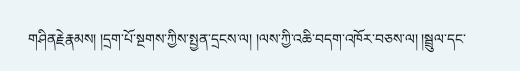གཤིནརྗེརྣམས། །དྲག་པོ་སྔགས་ཀྱིས་སྤྱན་དྲངས་ལ། །ལས་ཀྱི་འཆི་བདག་འཁོར་བཅས་ལ། །སྦྲུལ་དང་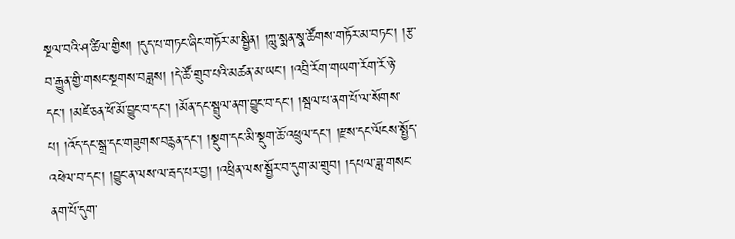སྔལ་བའི་ཤ་ཚིལ་གྱིས། །དུད་པ་གཏང་ཞིང་གཏོར་མ་སྦྱིན། །ཀླུ་སྨན་སྣ་ཚོགས་གཏོར་མ་བཏང་། །རྩ་བ་རྒྱུན་གྱི་གསང་སྔགས་བཟླས། །དེ་ཚོ་གྲུབ་པའི་མཚན་མ་ཡང་། །འབྲི་རོག་གཡག་རོག་རོ་ཉེ་དང་། །མཛེ་ཅན་ཕོ་མོ་བྱུང་བ་དང་། །མོན་དང་སྦྲུལ་ནག་བྱུང་བ་དང་། །སྦལ་པ་ནག་པོ་ལ་སོགས་ པ། །འོད་དང་སྒྲ་དང་གཟུགས་བརྙན་དང་། །སྡུག་དང་མི་སྡུག་ཆོ་འཕྲུལ་དང་། །རྫས་དང་ལོངས་སྤྱོད་འཕེལ་བ་དང་། །བྱུང་ན་ལས་ལ་རྦད་པར་བྱ། །འཕྲིན་ལས་སྦྱོར་བ་དུག་མ་གྲུབ། །དཔལ་ཟླ་གསང་ནག་པོ་དུག་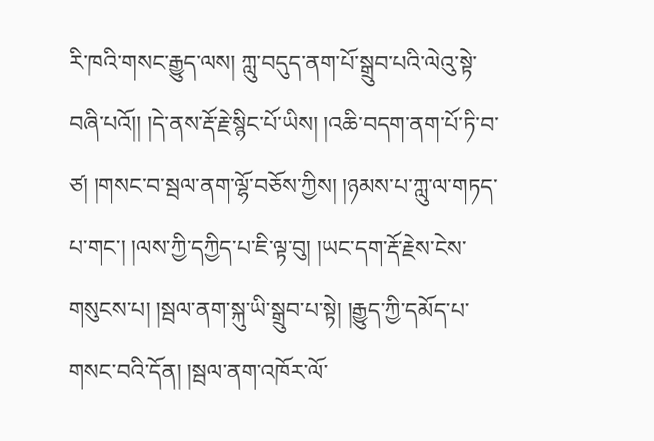རི་ཁའི་གསང་རྒྱུད་ལས། ཀླུ་བདུད་ནག་པོ་སྒྲུབ་པའི་ལེའུ་སྟེ་བཞི་པའོ།། །དེ་ནས་རྡོ་རྗེ་སྙིང་པོ་ཡིས། །འཆི་བདག་ནག་པོ་ཏི་བ་ཙ། །གསང་བ་སྦལ་ནག་ལྷོ་བཅོས་ཀྱིས། །ཉམས་པ་ཀླུ་ལ་གཏད་པ་གང་། །ལས་ཀྱི་དཀྱིད་པ་ཇི་ལྟ་བུ། །ཡང་དག་རྡོ་རྗེས་ངེས་གསུངས་པ། །སྦལ་ནག་སྐུ་ཡི་སྒྲུབ་པ་སྟེ། །རྒྱུད་ཀྱི་དམོད་པ་གསང་བའི་དོན། །སྦལ་ནག་འཁོར་ལོ་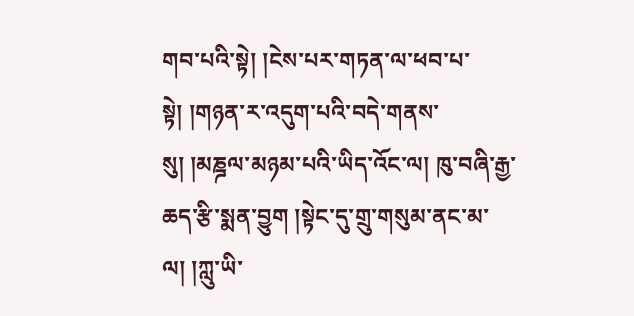གབ་པའི་སྟེ། །ངེས་པར་གཏན་ལ་ཕབ་པ་སྟེ། །གཉན་ར་འདུག་པའི་བདེ་གནས་སུ། །མཎྜལ་མཉམ་པའི་ཡིད་འོང་ལ། ཁུ་བཞི་རྒྱ་ཆད་རྩི་སྨན་བྱུག །སྟེང་དུ་གྲུ་གསུམ་ནང་མ་ལ། །ཀླུ་ཡི་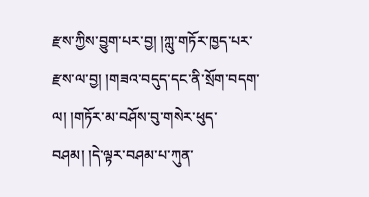རྫས་ཀྱིས་བྱུག་པར་བྱ། །ཀླུ་གཏོར་ཁྱད་པར་རྫས་ལ་བྱ། །གཟའ་བདུད་དང་ནི་སྲོག་བདག་ལ། །གཏོར་མ་བཤོས་བུ་གསེར་ཕུད་བཤམ། །དེ་ལྟར་བཤམ་པ་ཀུན་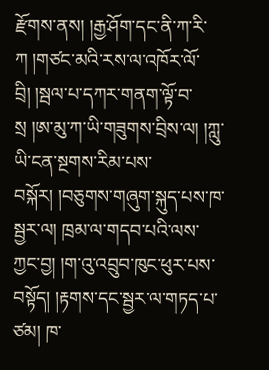རྫོགས་ནས། །རྒྱ་ཤོག་དང་ནི་ཀ་རི་ཀ །གཙང་མའི་རས་ལ་འཁོར་ལོ་བྲི། །སྦལ་པ་དཀར་གནག་ལྟོ་བ་སྲ །ཨ་མུ་ཀ་ཡི་གཟུགས་བྲིས་ལ། །ཀླུ་ཡི་ངན་སྔགས་རིམ་པས་བསྐོར། །བཅུགས་གཞུག་སྐུད་པས་ཁ་སྦྱར་ལ། ཁྲམ་ལ་གདབ་པའི་ལས་ཀྱང་བྱ། །ག་འུ་འབྲུབ་ཁུང་ཕུར་པས་བསྟོད། །རྟགས་དང་སྦྱར་ལ་གཏད་པ་ཙམ། ཁ་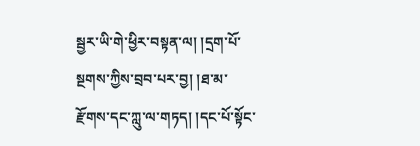སྦྱར་ཡི་གེ་ཕྱིར་བསྟན་ལ། །དྲག་པོ་སྔགས་ཀྱིས་བྲབ་པར་བྱ། །ཐ་མ་རྫོགས་དང་ཀླུ་ལ་གཏད། །དང་པོ་སྟོང་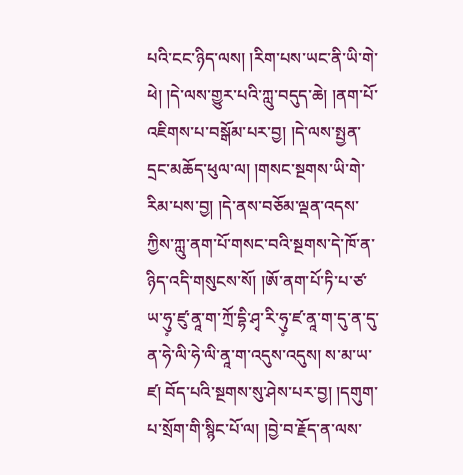པའི་ངང་ཉིད་ལས། །རིག་པས་ཡང་ནི་ཡི་གེ་ཕེ། །དེ་ལས་གྱུར་པའི་ཀླུ་བདུད་ཆེ། །ནག་པོ་འཇིགས་པ་བསྒོམ་པར་བྱ། །དེ་ལས་སྤྱན་དྲང་མཆོད་ཕུལ་ལ། །གསང་སྔགས་ཡི་གེ་རིམ་པས་བྱ། །དེ་ནས་བཅོམ་ལྡན་འདས་ཀྱིས་ཀླུ་ནག་པོ་གསང་བའི་སྔགས་དེ་ཁོ་ན་ཉིད་འདི་གསུངས་སོ། །ཨོ་ནག་པོ་ཏི་པ་ཙ་ཡ་ཧུ༷་ཛུ་ནཱ་ག་ཀྲོ་དྷི་ཤྭ་རི་ཧུ༷་ཛ་ནཱ་ག་དུ་ན་དུ་ན་ཧེ་ལི་ཧེ་ལི་ནཱ་ག་འདུས་འདུས། ས་མ་ཡ་ཛ། བོད་པའི་སྔགས་སུ་ཤེས་པར་བྱ། །དགུག་པ་སྲོག་གི་སྙིང་པོ་ལ། །བྱེ་བ་རྗོད་ན་ལས་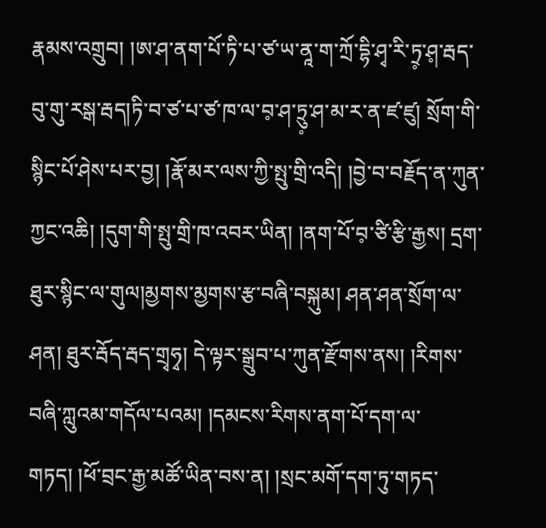རྣམས་འགྲུབ། །ཨ་ཤ་ནག་པོ་ཏི་པ་ཙ་ཡ་ནཱ་ག་ཀྲོ་དྷི་ཤྭ་རི་ཏྲ༷་ཤ༷་རྦད་བུ་གུ་རསྒ་རྦད།ཏི་བ་ཙ་པ་ཙ་ཁ་ལ་བ༷་ཤ་ཏྲུ༷་ཤ་མ་ར་ན་ཛ་ཛུ། སྲོག་གི་སྙིང་པོ་ཤེས་པར་བྱ། །རྣོ་མར་ལས་ཀྱི་སྤུ་གྲི་འདི། །བྱེ་བ་བརྗོད་ན་ཀུན་ཀྱང་འཆི། །དུག་གི་སྤུ་གྲི་ཁ་འབར་ཡིན། །ནག་པོ་བ༷་ཙི་རྩི་རྒྱས། དྲག་ཐུར་སྙིང་ལ་གུལ།མྱགས་མྱགས་རྩ་བཞི་བསྐུམ། ཤན་ཤན་སྲོག་ལ་ཤན། ཐུར་རྦོད་རྦད་གྲྭཧྭ། དེ་ལྟར་སྒྲུབ་པ་ཀུན་རྫོགས་ནས། །རིགས་བཞི་ཀླུའམ་གདོལ་པའམ། །དམངས་རིགས་ནག་པོ་དག་ལ་གཏད། །ཕོ་བྲང་རྒྱ་མཚོ་ཡིན་བས་ན། །སྲང་མགོ་དག་ཏུ་གཏད་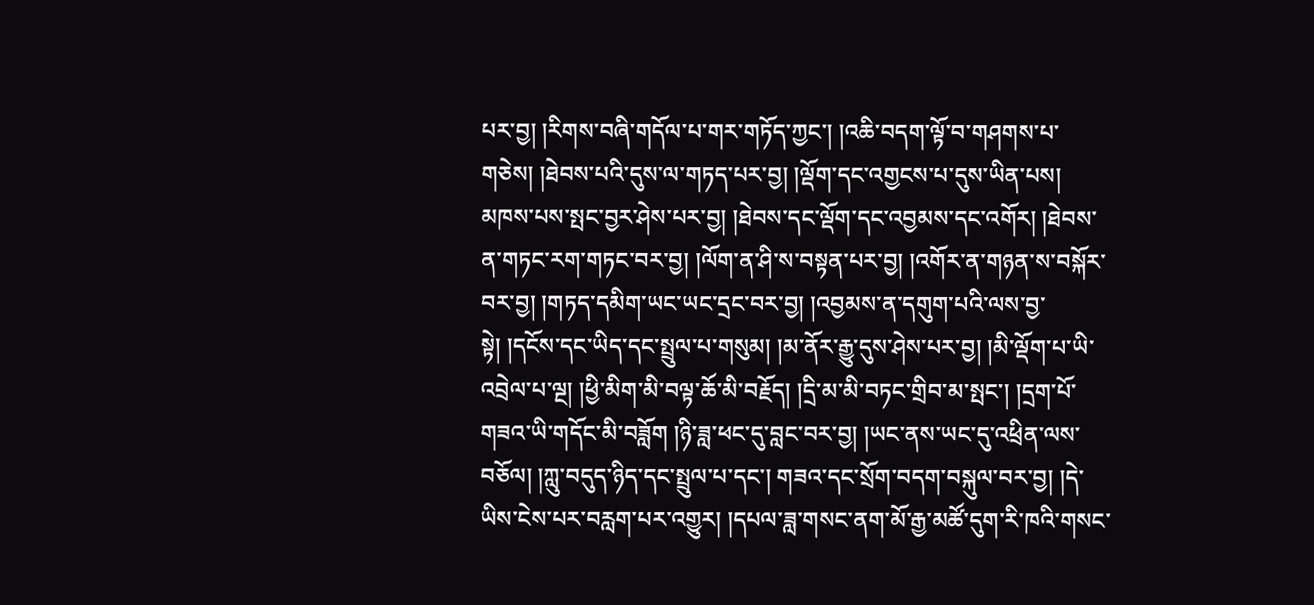པར་བྱ། །རིགས་བཞི་གདོལ་པ་གར་གཏོད་ཀྱང་། །འཆི་བདག་ལྟོ་བ་གཤགས་པ་གཅེས། །ཐེབས་པའི་དུས་ལ་གཏད་པར་བྱ། །ལྡོག་དང་འགྱངས་པ་དུས་ཡིན་པས། མཁས་པས་སྤང་བྱར་ཤེས་པར་བྱ། །ཐེབས་དང་ལྡོག་དང་འབྱམས་དང་འགོར། །ཐེབས་ན་གཏང་རག་གཏང་བར་བྱ། །ལོག་ན་ཤི་ས་བསྟན་པར་བྱ། །འགོར་ན་གཉན་ས་བསྐོར་བར་བྱ། །གཏད་དམིག་ཡང་ཡང་དྲང་བར་བྱ། །འབྱམས་ན་དགུག་པའི་ལས་བྱ་སྟེ། །དངོས་དང་ཡིད་དང་སྤྲུལ་པ་གསུམ། །མ་ནོར་རྒྱུ་དུས་ཤེས་པར་བྱ། །མི་ལྡོག་པ་ཡི་འབྲེལ་པ་ལྔ། །ཕྱི་མིག་མི་བལྟ་ཆོ་མི་བརྗོད། །དྲི་མ་མི་བཏང་གྲིབ་མ་སྤང་། །དྲག་པོ་གཟའ་ཡི་གདོང་མི་བཟློག །ཉི་ཟླ་ཕང་དུ་བླང་བར་བྱ། །ཡང་ནས་ཡང་དུ་འཕྲིན་ལས་བཅོལ། །ཀླུ་བདུད་ཉིད་དང་སྤྲུལ་པ་དང་། གཟའ་དང་སྲོག་བདག་བསྐུལ་བར་བྱ། །དེ་ཡིས་ངེས་པར་བརླག་པར་འགྱུར། །དཔལ་ཟླ་གསང་ནག་མོ་རྒྱ་མཚོ་དུག་རི་ཁའི་གསང་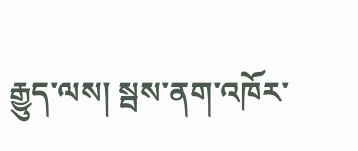རྒྱུད་ལས། སྦས་ནག་འཁོར་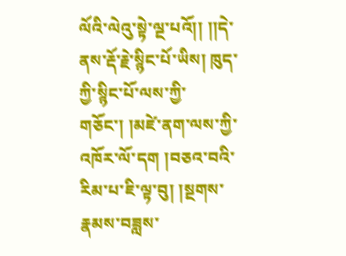ལོའི་ལེའུ་སྟེ་ལྔ་པའོ།། །།དེ་ནས་རྡོ་རྗེ་སྙིང་པོ་ཡིས། ཁུད་ཀྱི་སྙིང་པོ་ལས་ཀྱི་གཅོང་། །མཛེ་ནག་ལས་ཀྱི་འཁོར་ལོ་དག །བཅའ་བའི་རིམ་པ་ཇི་ལྟ་བུ། །སྔགས་རྣམས་བཟླས་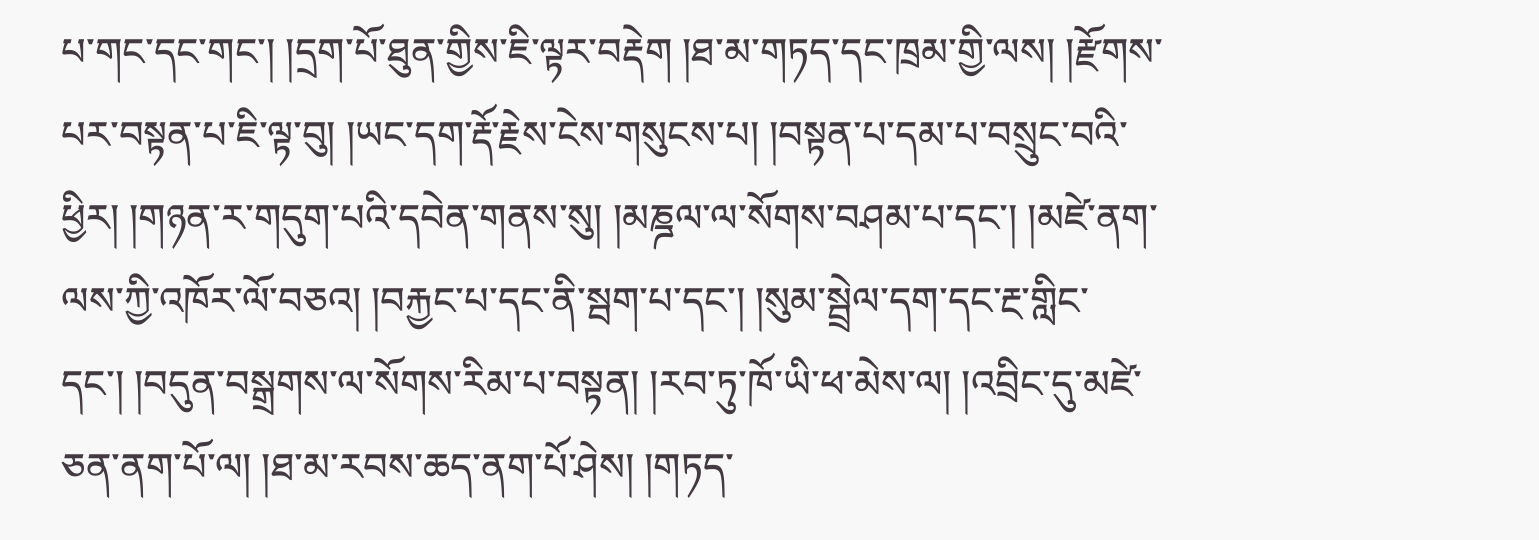པ་གང་དང་གང་། །དྲག་པོ་ཐུན་གྱིས་ཇི་ལྟར་བརྡེག །ཐ་མ་གཏད་དང་ཁྲམ་གྱི་ལས། །རྫོགས་པར་བསྟན་པ་ཇི་ལྟ་བུ། །ཡང་དག་རྡོ་རྗེས་ངེས་གསུངས་པ། །བསྟན་པ་དམ་པ་བསྲུང་བའི་ཕྱིར། །གཉན་ར་གདུག་པའི་དབེན་གནས་སུ། །མཎྜལ་ལ་སོགས་བཤམ་པ་དང་། །མཛེ་ནག་ལས་ཀྱི་འཁོར་ལོ་བཅའ། །བརྐྱང་པ་དང་ནི་སྦག་པ་དང་། །སུམ་སྦྲེལ་དག་དང་རྔ་གླིང་དང་། །བདུན་བསྒྲགས་ལ་སོགས་རིམ་པ་བསྟན། །རབ་ཏུ་ཁོ་ཡི་ཕ་མེས་ལ། །འབྲིང་དུ་མཛེ་ཅན་ནག་པོ་ལ། །ཐ་མ་རབས་ཆད་ནག་པོ་ཤེས། །གཏད་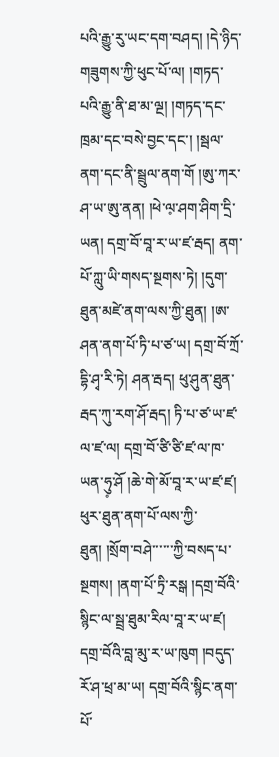པའི་རྒྱུ་རུ་ཡང་དག་བཤད། །དེ་ཉིད་གཟུགས་ཀྱི་ཕུང་པོ་ལ། །གཏད་པའི་རྒྱུ་ནི་ཐ་མ་ལྔ། །གཏད་དང་ཁྲམ་དང་བསེ་བྱང་དང་། །སྦལ་ནག་དང་ནི་སྦྲུལ་ནག་གོ །ཨུ་ཀར་ཤ་ཡ་ཨུ་ནན། །ཕེ་ལ༷་ཤག་ཤིག་དྲི་ཡན། དགྲ་བོ་བཱ་ར་ཡ་ཛ་རྦད། ནག་པོ་ཀླུ་ཡི་གསད་སྔགས་ཏེ། །དུག་ཐུན་མཛེ་ནག་ལས་ཀྱི་ཐུན། །ཨ་ཤན་ནག་པོ་ཏི་པ་ཙ་ཡ། དགྲ་བོ་ཀྲོ་དྷི་ཤྭ་རི་ཏེ། ཤན་རྦད། ཕུ་ཤུན་ཐུན་རྦད་ཀུ་རག་ཤོ་རྦད། ཏི་པ་ཙ་ཡ་ཛ་ལ་ཛ་ལ། དགྲ་བོ་ཙི་ཙི་ཛ་ལ་ཁ་ཡན་ཧུ༷་ཤོ །ཆེ་གེ་མོ་བཱ་ར་ཡ་ཛ་ཛ། ཕུར་ཐུན་ནག་པོ་ལས་ཀྱི་ཐུན། །སྲོག་བཤེ་་་་་་ཀྱི་བསད་པ་སྔགས། །ནག་པོ་ཏྲི་རསྒ །དགྲ་བོའི་སྙིང་ལ་སྦྲ་ཐུམ་རིལ་བཱ་ར་ཡ་ཛ། དགྲ་བོའི་བླ་མུ་ར་ཡ་ཁུག །བདུད་རོ་ཤ་ཕྲ་མ་ཡ། དགྲ་བོའི་སྙིང་ནག་པོ་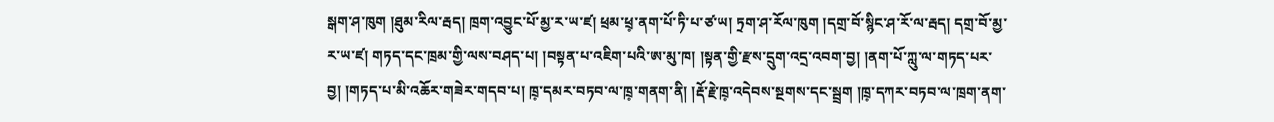སྒག་ཤ་ཁུག །ཐུམ་རིལ་རྦད། ཁྲག་འབྱུང་པོ་མྱ་ར་ཡ་ཛ། ཕྲམ་ཕྲ༷་ནག་པོ་ཏི་པ་ཙ་ཡ། ཏྲག་ཤ་རོལ་ཁུག །དགྲ་བོ་སྙིང་ཤ་རོ་ལ་རྦད། དགྲ་བོ་མྱ་ར་ཡ་ཛ། གཏད་དང་ཁྲམ་གྱི་ལས་བཤད་པ། །བསྟན་པ་འཇིག་པའི་ཨ་མུ་ཁ། །སྟན་གྱི་རྫས་དྲུག་འདྲ་འབག་བྱ། །ནག་པོ་ཀླུ་ལ་གཏད་པར་བྱ། །གཏད་པ་མི་འཆོར་གཟེར་གདབ་པ། ཁྲ༷་དམར་བཏབ་ལ་ཁྲ༷་གནག་ནི། །རྡོ་རྗེ་ཁྲ༷་འདེབས་སྔགས་དང་སྦྲག །ཁྲ༷་དཀར་བཏབ་ལ་ཁྲག་ནག་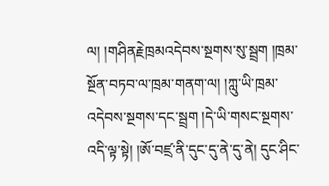ལ། །གཤིནརྗེཁྲམའདེབས་སྔགས་སུ་སྦྲག །ཁྲམ་སྔོན་བཏབ་ལ་ཁྲམ་གནག་ལ། །ཀླུ་ཡི་ཁྲམ་འདེབས་སྔགས་དང་སྦྲག །དེ་ཡི་གསང་སྔགས་འདི་ལྟ་སྟེ། །ཨོ་བཛྲ་ནི་དུང་དུ་ནེ་དུ་ནེ། དུང་ཤིང་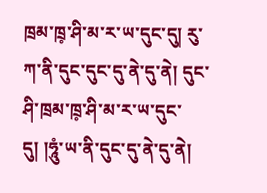ཁྲམ་ཁྲ༷་ཤི་མ་ར་ཡ་དུང་དུ། རུ་ཀ་ནི་དུང་དུང་དུ་ནེ་དུ་ནེ། དུང་ཤི་ཁྲམ་ཁྲ༷་ཤི་མ་ར་ཡ་དུང་དུ། །ཧཱུཾ་ཡ་ནི་དུང་དུ་ནེ་དུ་ནེ།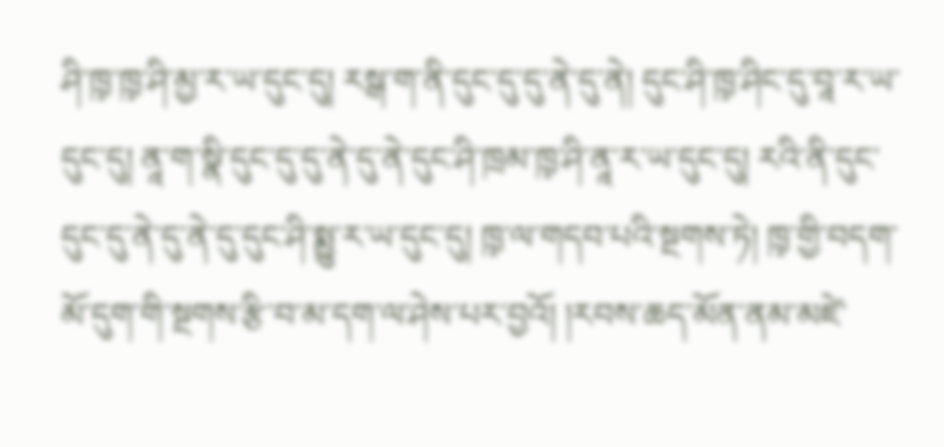ཤི་ཁྲ༷་ཁྲ༷་ཤི་མྱ་ར་ཡ་དུང་དུ། རསྒ་ག་ནི་དུང་དུ་དུ་ནེ་དུ་ནེ། དུང་ཤི་ཁྲ༷་ཤིང་དུ་བཱ་ར་ཡ་དུང་དུ། ནཱ་ག་སྣི་དུང་དུ་དུ་ནེ་དུ་ནེ་དུང་ཤི་ཁྲམ་ཁྲ༷་ཤི་ནཱ་ར་ཡ་དུང་དུ། རའི་ནི་དུང་དུང་དུ་ནེ་དུ་ནེ་དུ་དུང་ཤི་སྨྱུ་ར་ཡ་དུང་དུ། ཁྲ༷་ལ་གདབ་པའི་སྔགས་ཏེ། ཁྲ༷་གྱི་བདག་མོ་དུག་གི་སྔགས་རྩི་བ་མ་དག་ལ་ཤེས་པར་བྱའོ། །རབས་ཆད་མོན་ནམ་མཛེ་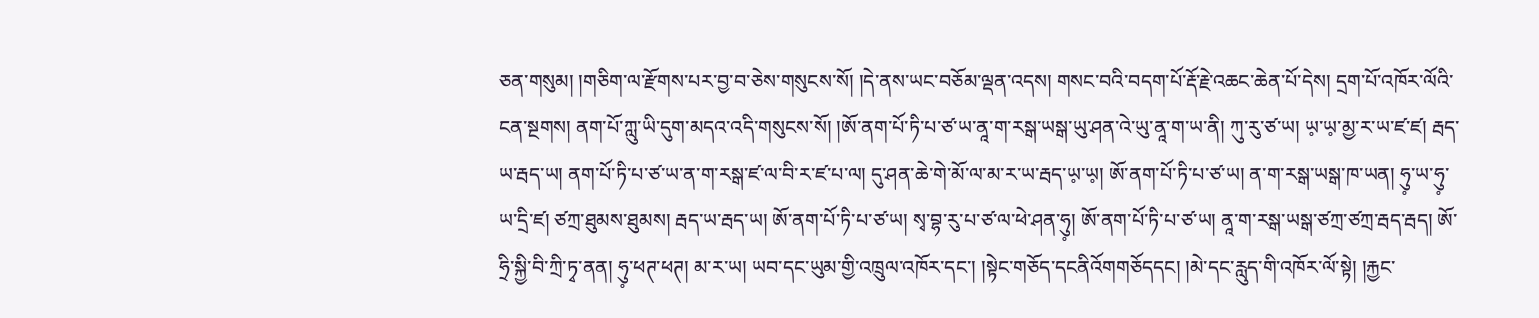ཅན་གསུམ། །གཅིག་ལ་རྫོགས་པར་བྱ་བ་ཅེས་གསུངས་སོ། །དེ་ནས་ཡང་བཅོམ་ལྡན་འདས། གསང་བའི་བདག་པོ་རྡོ་རྗེ་འཆང་ཆེན་པོ་དེས། དྲག་པོ་འཁོར་ལོའི་ངན་སྔགས། ནག་པོ་ཀླུ་ཡི་དུག་མདའ་འདི་གསུངས་སོ། །ཨོ་ནག་པོ་ཏི་པ་ཙ་ཡ་ནཱ་ག་རསྒ་ཡསྒ་ཡུ་ཤན་འེ་ཡུ་ནཱ་ག་ཡ་ནི། ཀུ་རུ་ཙ་ཡ། ཡ༷་ཡ༷་མྱ་ར་ཡ་ཛ་ཛ། རྦད་ཡ་རྦད་ཡ། ནག་པོ་ཏི་པ་ཙ་ཡ་ན་ག་རསྒ་ཛ་ལ་བི་ར་ཛ་པ་ལ། དུ་ཤན་ཆེ་གེ་མོ་ལ་མ་ར་ཡ་རྦད་ཡ༷་ཡ༷། ཨོ་ནག་པོ་ཏི་པ་ཙ་ཡ། ན་ག་རསྒ་ཡསྒ་ཁ་ཡན། ཧུ༷་ཡ་ཧུ༷་ཡ་དྲི་ཛ། ཙཀྲ་ཐུམས་ཐུམས། རྦད་ཡ་རྦད་ཡ། ཨོ་ནག་པོ་ཏི་པ་ཙ་ཡ། སྭ་བྷ་རུ་པ་ཙ་ལ་ཕེ་ཤན་ཧུ༷། ཨོ་ནག་པོ་ཏི་པ་ཙ་ཡ། ནཱ་ག་རསྒ་ཡསྒ་ཙཀྲ་ཙཀྲ་རྦད་རྦད། ཨོ་ཧྲི་སྐྱི་བི་ཀྲི་ཏྭ་ནན། ཧུ༷་ཕཊ་ཕཊ། མ་ར་ཡ། ཡབ་དང་ཡུམ་གྱི་འཁྲུལ་འཁོར་དང་། །སྟེང་གཅོད་དངནིའོགགཅོདདང། །མེ་དང་རླུད་གི་འཁོར་ལོ་སྟེ། །རྐྱང་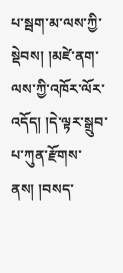པ་སྦག་མ་ལས་ཀྱི་སྡེབས། །མཛེ་ནག་ལས་ཀྱི་འཁོར་ལོར་འདོད། །དེ་ལྟར་སྒྲུབ་པ་ཀུན་རྫོགས་ནས། །བསད་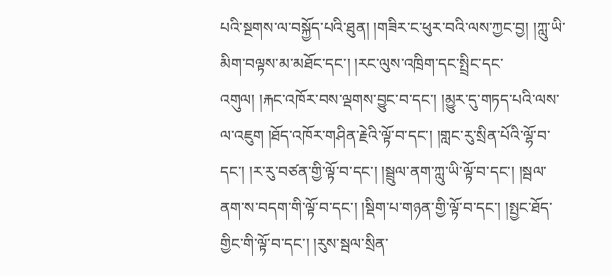པའི་སྔགས་ལ་བསྐྱོད་པའི་ཐུན། །གཟིར་ང་ཕུར་བའི་ལས་ཀྱང་བྱ། །ཀླུ་ཡི་མིག་བལྟས་མ་མཐོང་དང་། །རང་ལུས་འཁྲིག་དང་སྤྲིང་དང་འགུལ། །རྐང་འཁོར་བས་ལྡགས་བྱུང་བ་དང་། །མྱུར་དུ་གཏད་པའི་ལས་ལ་འཇུག །ཐོད་འཁོར་གཤིན་རྗེའི་ལྟོ་བ་དང་། །གླང་རུ་སྲིན་པོའི་ལྷོ་བ་དང་། །ར་རུ་བཙན་གྱི་ལྟོ་བ་དང་། །སྦྲུལ་ནག་ཀླུ་ཡི་ལྟོ་བ་དང་། །སྦལ་ནག་ས་བདག་གི་ལྟོ་བ་དང་། །སྡིག་པ་གཉན་གྱི་ལྟོ་བ་དང་། །སྤྱང་ཐོད་གྱིང་གི་ལྟོ་བ་དང་། །རུས་སྦལ་སྲིན་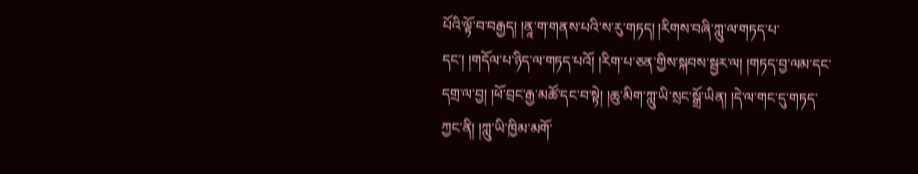པོའི་ལྟོ་བ་བརྒྱད། །ནཱ་ག་གནས་པའི་ས་རུ་གཏད། །རིགས་བཞི་ཀླུ་ལ་གཏད་པ་དང་། །གདོལ་པ་ཉིད་ལ་གཏད་པའོ། །རིག་པ་ཅན་གྱིས་སྐབས་སྦྱར་ལ། །གཏད་བྱ་ལམ་དང་དགྲ་ལ་བྱ། །ཕོ་བྲང་རྒྱ་མཚོ་དང་བ་སྟེ། །ཆུ་མིག་ཀླུ་ཡི་སྲང་སྒྲོ་ཡིན། །དེ་ལ་གང་དུ་གཏད་ཀྱང་ནི། །ཀླུ་ཡི་ཁྱིམ་མགོ་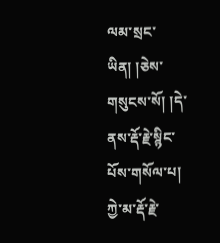ལམ་སྲང་ཡིན། །ཅེས་གསུངས་སོ། །དེ་ནས་རྡོ་རྗེ་སྙིང་པོས་གསོལ་པ། ཀྱེ་མ་རྡོ་རྗེ་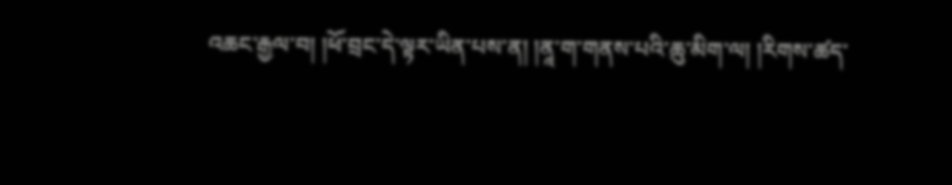འཆང་རྒྱལ་བ། །ཕོ་བྲང་དེ་ལྟར་ཡིན་པས་ན། །ནཱ་ག་གནས་པའི་ཆུ་མིག་ལ། །རིགས་ཚད་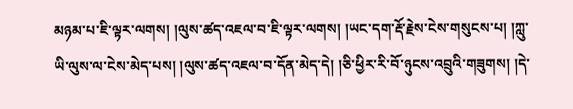མཉམ་པ་ཇི་ལྟར་ལགས། །ལུས་ཚད་འཇལ་བ་ཇི་ལྟར་ལགས། །ཡང་དག་རྡོ་རྗེས་ངེས་གསུངས་པ། །ཀླུ་ཡི་ལུས་ལ་ངེས་མེད་པས། །ལུས་ཚད་འཇལ་བ་དོན་མེད་དེ། །ཅི་ཕྱིར་རི་བོ་ཉུངས་འབྲུའི་གཟུགས། །དེ་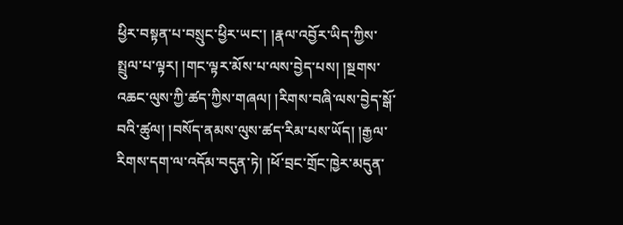ཕྱིར་བསྟན་པ་བསྲུང་ཕྱིར་ཡང་། །རྣལ་འབྱོར་ཡིད་ཀྱིས་སྤྲུལ་པ་ལྟར། །གང་ལྟར་མོས་པ་ལས་བྱེད་པས། །སྔགས་འཆང་ལུས་ཀྱི་ཚད་ཀྱིས་གཞལ། །རིགས་བཞི་ལས་བྱེད་སྒོ་བའི་ཚུལ། །བསོད་ནམས་ལུས་ཚད་རིམ་པས་ཡོད། །རྒྱལ་རིགས་དག་ལ་འདོམ་བདུན་ཏེ། །ཕོ་བྲང་གྲོང་ཁྱེར་མདུན་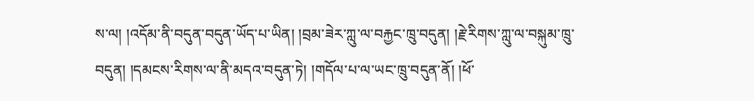ས་ལ། །འདོམ་ནི་བདུན་བདུན་ཡོད་པ་ཡིན། །བྲམ་ཟེར་ཀླུ་ལ་བརྐྱང་ཁྲུ་བདུན། །རྗེ་རིགས་ཀླུ་ལ་བསྐུམ་ཁྲུ་བདུན། །དམངས་རིགས་ལ་ནི་མདའ་བདུན་ཏེ། །གདོལ་པ་ལ་ཡང་ཁྲུ་བདུན་ནོ། །ཕོ་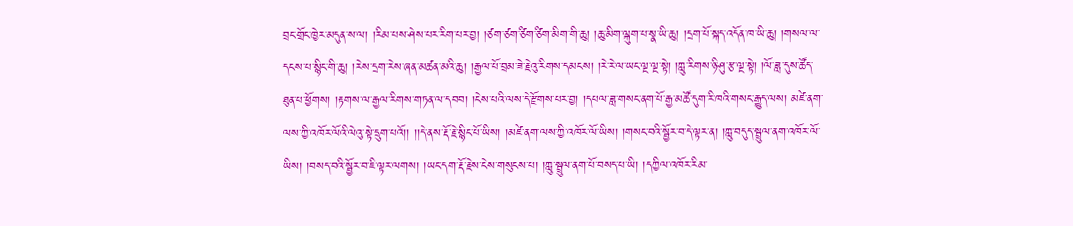བྲང་གྲོང་ཁྱེར་མདུན་ས་ལ། །རིམ་པས་ཤེས་པར་རིག་པར་བྱ། །ཙག་ཙག་ཙིག་ཙིག་མིག་གི་ཆུ། །ཆུ་མིག་ལྐུག་པ་སྣ་ཡི་ཆུ། །དྲག་པོ་སྐད་འདོན་ཁ་ཡི་ཆུ། །གསལ་ལ་དངས་པ་སྙིང་གི་ཆུ། །རེས་དྲག་རེས་ཞན་མཚན་མའི་ཆུ། །རྒྱལ་པོ་བྲམ་ཟེ་རྗེའུ་རིགས་དམངས། །རེ་རེ་ལ་ཡང་ལྔ་ལྔ་སྟེ། །ཀླུ་རིགས་ཉི་ཤུ་རྩ་ལྔ་སྟེ། །ལོ་ཟླ་དུས་ཚོད་ཐུན་པ་ཕྱོགས། །རྟགས་ལ་རྒྱལ་རིགས་གཏན་ལ་དབབ། །ངེས་པའི་ལས་དེ་རྫོགས་པར་བྱ། །དཔལ་ཟླ་གསང་ནག་པོ་རྒྱ་མཚོ་དུག་རི་ཁའི་གསང་རྒྱུད་ལས། མཛེ་ནག་ལས་ཀྱི་འཁོར་ལོའི་ལེའུ་སྟེ་དྲུག་པའོ།། །།དེ་ནས་རྡོ་རྗེ་སྙིང་པོ་ཡིས། །མཛེ་ནག་ལས་ཀྱི་འཁོར་ལོ་ཡིས། །གསང་བའི་སྦྱོར་བ་དེ་ལྟར་ན། །ཀླུ་བདུད་སྦྲུལ་ནག་འཁོར་ལོ་ཡིས། །བསད་བའི་སྦྱོར་བ་ཇི་ལྟར་ལགས། །ཡང་དག་རྡོ་རྗེས་ངེས་གསུངས་པ། །ཀླུ་སྦྲུལ་ནག་པོ་བསད་པ་ཡི། །དཀྱིལ་འཁོར་རིམ་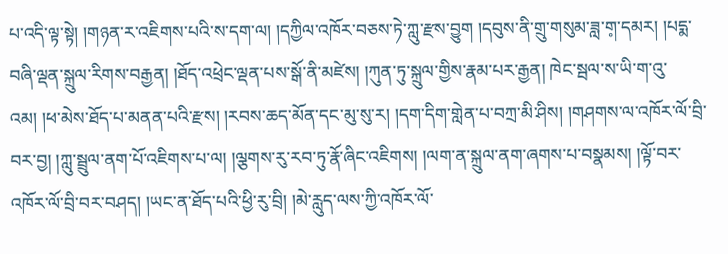པ་འདི་ལྟ་སྟེ། །གཉན་ར་འཇིགས་པའི་ས་དག་ལ། །དཀྱིལ་འཁོར་བཅས་ཏེ་ཀླུ་རྫས་བྱུག །དབུས་ནི་གྲུ་གསུམ་ཟླ་ག༷་དམར། །པདྨ་བཞི་ལྡན་སྐྲུལ་རིགས་བརྒྱན། །ཐོད་འཕྲེང་ལྡན་པས་སྒོ་ནི་མཛེས། །ཀུན་ཏུ་སྐྲུལ་གྱིས་རྣམ་པར་རྒྱན། ཁེང་སྦལ་ས་ཡི་ག་འུ་འམ། །ཕ་མེས་ཐོད་པ་མནན་པའི་རྫས། །རབས་ཆད་མོན་དང་མུ་སུ་ར། །དག་དིག་གླེན་པ་བཀྲ་མི་ཤིས། །གཤགས་ལ་འཁོར་ལོ་བྲི་བར་བྱ། །ཀླུ་སྦྲུལ་ནག་པོ་འཇིགས་པ་ལ། །ལྕགས་རུ་རབ་ཏུ་རྣོ་ཞིང་འཇིགས། །ལག་ན་སྐྲུལ་ནག་ཞགས་པ་བསྣམས། །ལྟོ་བར་འཁོར་ལོ་བྲི་བར་བཤད། །ཡང་ན་ཐོད་པའི་ཕྱི་རུ་བྲི། །མེ་རླུད་ལས་ཀྱི་འཁོར་ལོ་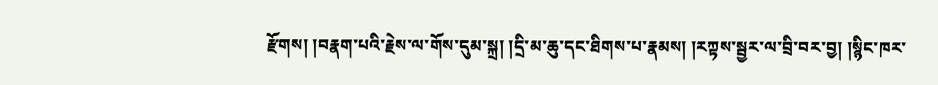རྫོགས། །བརྣག་པའི་རྗེས་ལ་གོས་དུམ་སྐྲ། །དྲི་མ་ཆུ་དང་ཐིགས་པ་རྣམས། །རཀྟས་སྦྱར་ལ་བྲི་བར་བྱ། །སྙིང་ཁར་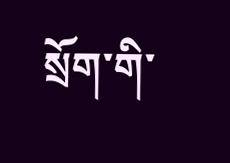སྲོག་གི་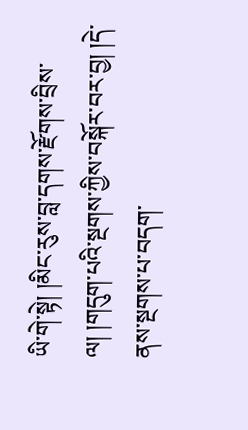ཡི་གེ་སྟེ། །མིང་རུས་བླ་དགས་རྫོགས་བྲིས་ལ། །གདུག་པའི་སྔགས་ཀྱིས་བསྐོར་བར་བྱ། །དེ་ནས་སྔགས་པ་བདག་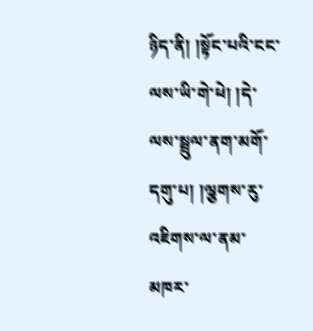ཉིད་ནི། །སྟོང་པའི་ངང་ལས་ཡི་གེ་ཕེ། །དེ་ལས་སྦྲུལ་ནག་མགོ་དགུ་པ། །ལྕགས་རུ་འཇིགས་ལ་ནམ་མཁར་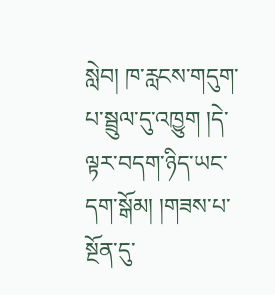སླེབ། ཁ་རླངས་གདུག་པ་སྦྲུལ་དུ་འཁྱུག །དེ་ལྟར་བདག་ཉིད་ཡང་དག་སྒོམ། །གཟས་པ་སྔོན་དུ་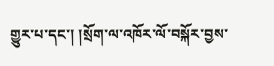གྱུར་པ་དང་། །སྲོག་ལ་འཁོར་ལོ་བསྐོར་བྱས་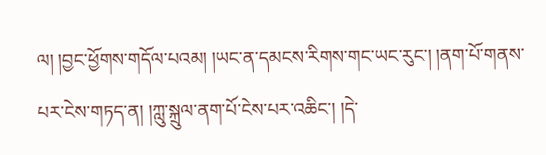ལ། །བྱང་ཕྱོགས་གདོལ་པའམ། །ཡང་ན་དམངས་རིགས་གང་ཡང་རུང་། །ནག་པོ་གནས་པར་ངེས་གཏད་ན། །ཀླུ་སྐྲུལ་ནག་པོ་ངེས་པར་འཆིང་། །དེ་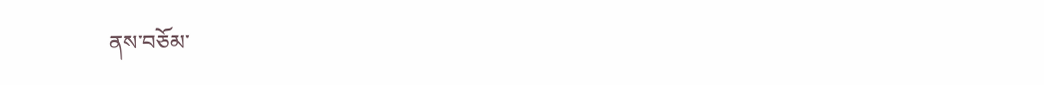ནས་བཅོམ་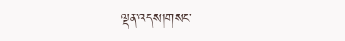ལྡན་འདས།གསང་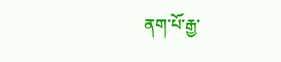ནག་པོ་རྒྱ་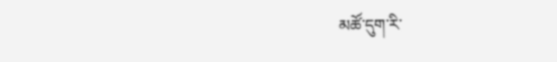མཚོ་དུག་རི་